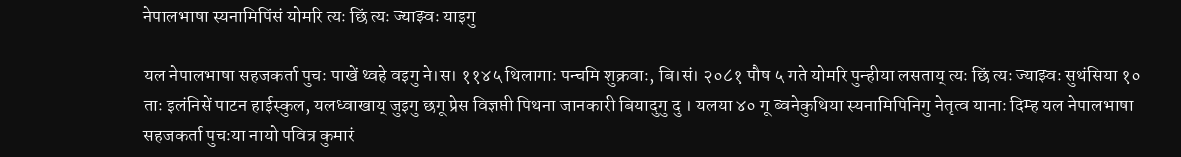नेपालभाषा स्यनामिपिंसं योमरि त्यः छिं त्यः ज्याझ्वः याइगु

यल नेपालभाषा सहजकर्ता पुचः पाखें थ्वहे वइगु ने।स। ११४५ थिलागाः पन्चमि शुक्रवाः, बि।सं। २०८१ पौष ५ गते योमरि पुन्हीया लसताय् त्यः छिं त्यः ज्याझ्वः सुथंसिया १० ताः इलंनिसें पाटन हाईस्कुल, यलध्वाखाय् जुइगु छगू प्रेस विज्ञप्ती पिथना जानकारी बियादुगु दु । यलया ४० गू ब्वनेकुथिया स्यनामिपिनिगु नेतृत्व यानाः दिम्ह यल नेपालभाषा सहजकर्ता पुचःया नायो पवित्र कुमारं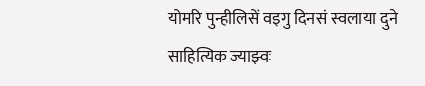योमरि पुन्हीलिसें वइगु दिनसं स्वलाया दुने साहित्यिक ज्याझ्वः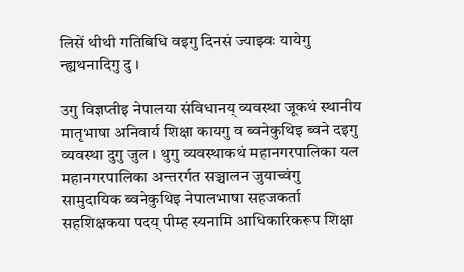लिसें थीथी गतिबिधि वइगु दिनसं ज्याझ्वः यायेगु न्ह्यथनादिगु दु ।

उगु विज्ञप्तीइ नेपालया संविधानय् व्यवस्था जूकथं स्थानीय मातृभाषा अनिवार्य शिक्षा कायगु व ब्वनेकुथिइ ब्वने दइगु व्यवस्था दुगु जुल । थुगु व्यवस्थाकथं महानगरपालिका यल महानगरपालिका अन्तरर्गत सञ्चालन जुयाच्वंगु सामुदायिक ब्वनेकुथिइ नेपालभाषा सहजकर्ता सहशिक्षकया पदय् पीम्ह स्यनामि आधिकारिकरूप शिक्षा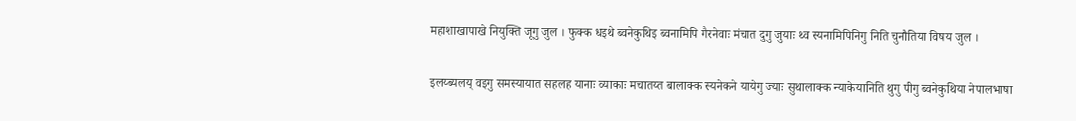महाशाखापाखे नियुक्ति जूगु जुल । फुक्क धइथे ब्वनेकुथिइ ब्वनामिपि गैरनेवाः मंचात दुगु जुयाः थ्व स्यनामिपिनिगु निति चुनौतिया विषय जुल ।

इलय्ब्यलय् वइगु समस्यायात सहलह यानाः व्याकाः मचातय्त बालाक्क स्यनेकने यायेगु ज्याः सुथालाक्क न्याकेयानिति थुगु पीगु ब्वनेकुथिया नेपालभाषा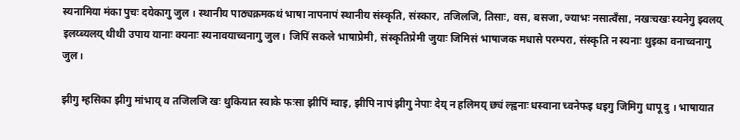स्यनामिया मंका पुचः दयेकागु जुल । स्थानीय पाठ्यक्रमकथं भाषा नापनापं स्थानीय संस्कृति, संस्कार, तजिलजि, तिसाः, वस, बसजा, ज्याभः नसात्वँसा, नखःचखः स्यनेगु झ्वलय् इलय्ब्यलय् थीथी उपाय यानाः क्यनाः स्यनावयाच्वनागु जुल। जिपिं सकले भाषाप्रेमी, संस्कृतिप्रेमी जुयाः जिमिसं भाषाजक मधासे परम्परा, संस्कृति न स्यनाः थुइका वनाच्वनागु जुल।

झीगु म्हसिका झीगु मांभाय् व तजिलजि खः थुकियात स्वाके फःसा झीपिं म्वाइ, झीपि नापं झीगु नेपाः देय् न हलिमय् छ्यं ल्ह्वनाः धस्वाना च्वनेफइ धइगु जिमिगु धापू दु । भाषायात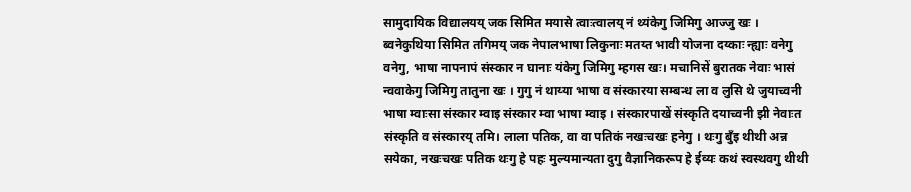सामुदायिक विद्यालयय् जक सिमित मयासे त्वाःत्वालय् नं थ्यंकेगु जिमिगु आज्जु खः । ब्वनेकुथिया सिमित तगिमय् जक नेपालभाषा लिकुनाः मतय्त भावी योजना दय्काः न्ह्याः वनेगु वनेगु, भाषा नापनापं संस्कार न घानाः यंकेगु जिमिगु म्हगस खः। मचानिसें बुरातक नेवाः भासं न्ववाकेगु जिमिगु तातुना खः । गुगु नं थाय्या भाषा व संस्कारया सम्बन्ध ला व लुसि थे जुयाच्वनी भाषा म्वाःसा संस्कार म्वाइ संस्कार म्वा भाषा म्वाइ । संस्कारपाखें संस्कृति दयाच्वनी झी नेवाःत संस्कृति व संस्कारय् तमि। लाला पतिक, वा वा पतिकं नखःचखः हनेगु । थःगु बुँइ थीथी अन्न सयेका, नखःचखः पतिक थःगु हे पहः मुल्यमान्यता दुगु वैज्ञानिकरूप हे ईव्यः कथं स्वस्थवगु थीथी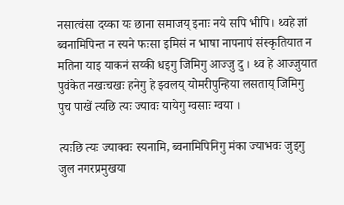नसात्वंसा दय्का यः छाना समाजय् इनाः नये सपि भीपि। थ्वहे ज्ञां ब्वनामिपिन्त न स्यने फःसा इमिसं न भाषा नापनापं संस्कृतियात न मतिना याइ याकनं सय्की धइगु जिमिगु आज्जु दु । थ्व हे आज्जुयात पुवंकेत नखःचखः हनेगु हे झ्वलय् योमरीपुन्हिया लसताय् जिमिगु पुच पाखें त्यछि त्यः ज्यावः यायेगु ग्वसाः ग्वया ।

त्यःछि त्यः ज्याक्वः स्यनामि, ब्वनामिपिनिगु मंका ज्याभवः जुइगु जुल नगरप्रमुखया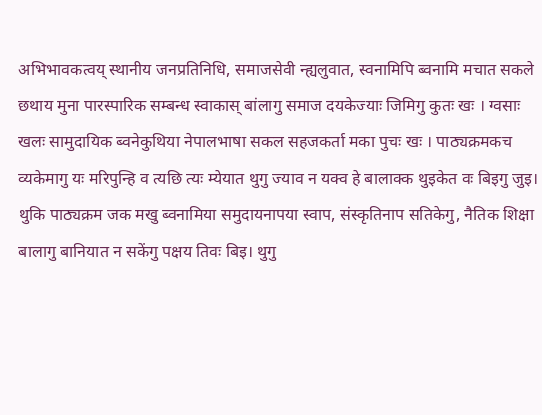अभिभावकत्वय् स्थानीय जनप्रतिनिधि, समाजसेवी न्ह्यलुवात, स्वनामिपि ब्वनामि मचात सकले छथाय मुना पारस्पारिक सम्बन्ध स्वाकास् बांलागु समाज दयकेज्याः जिमिगु कुतः खः । ग्वसाः खलः सामुदायिक ब्वनेकुथिया नेपालभाषा सकल सहजकर्ता मका पुचः खः । पाठ्यक्रमकच व्यकेमागु यः मरिपुन्हि व त्यछि त्यः म्येयात थुगु ज्याव न यक्व हे बालाक्क थुइकेत वः बिइगु जुइ। थुकि पाठ्यक्रम जक मखु ब्वनामिया समुदायनापया स्वाप, संस्कृतिनाप सतिकेगु, नैतिक शिक्षा बालागु बानियात न सकेंगु पक्षय तिवः बिइ। थुगु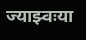ज्याझ्वःया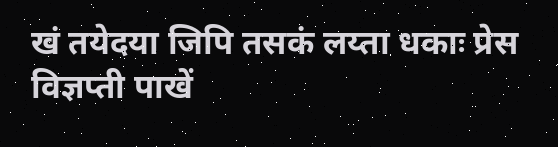खं तयेदया जिपि तसकं लय्ता धकाः प्रेस विज्ञप्ती पाखें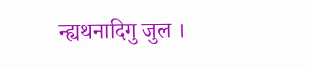न्ह्यथनादिगु जुल ।